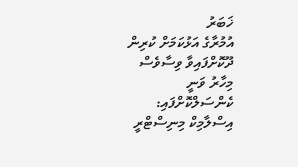ޚަބަރު
އުމުރާގެ އަޅުކަމަށް ކުރިން ދޫކޮށްފައިވާ ވިސާވެސް މިހާރު ވަނީ ކެންސަލްކޮށްފައި: އިސްލާމިކް މިނިސްޓްރީ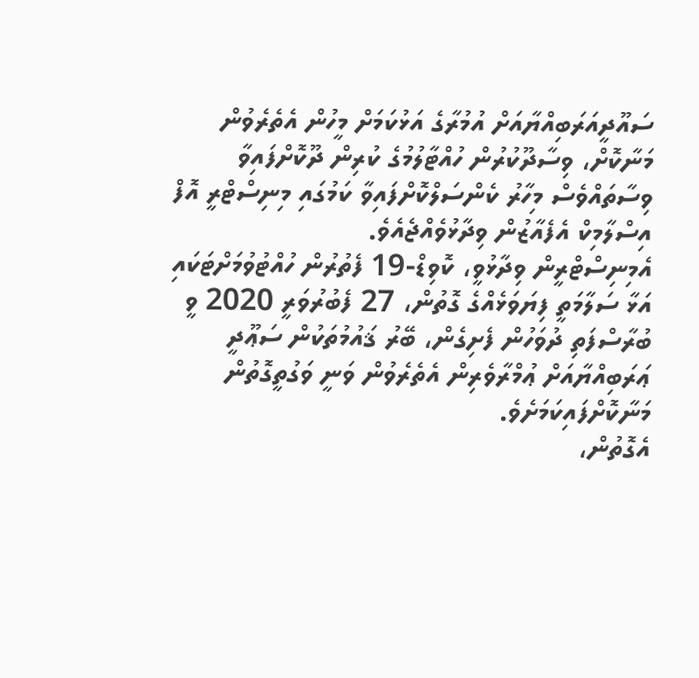ސައޫދީއަރަބިއްޔާއަށް އުމުރާގެ އަޅުކަމަށް މީހުން އެތެރެވުން މަނާކޮށް، ވިސާދޫކުރުން ހުއްޓާލުމުގެ ކުރިން ދޫކޮށްފައިވާ ވިސާތައްވެސް މިހާރު ކެންސަލްކޮށްފައިވާ ކަމުގައި މިނިސްޓްރީ އޮފް އިސްލާމިކް އެފެއާޒުން ވިދާޅުވެއްޖެއެވެ.
އެމިނިސްޓްރީން ވިދާޅުވީ، ކޮވިޑް-19 ފެތުރުން ހުއްޓުވުމަށްޓަކައި އަޅާ ސަލާމަތީ ފިޔަވަޅެއްގެ ގޮތުން، 27 ފެބުރުވަރީ 2020 ވީ ބުރާސްފަތި ދުވަހުން ފެށިގެން، ބޭރު ޤައުމުތަކުން ސަޢޫދީ ޢަރަބިއްޔާއަށް ޢުމްރާވެރިން އެތެރެވުން ވަނީ ވަގުތީގޮތުން މަނާކޮށްފައިކަމަށެވެ.
އެގޮތުން،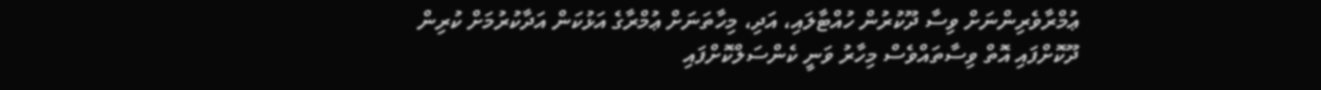ޢުމްރާވެރިންނަށް ވިސާ ދޫކުރުން ހުއްޓާލައި، އަދި، މިހާތަނަށް ޢުމްރާގެ އަޅުކަން އަދާކުރުމަށް ކުރިން ދޫކޮށްފައި އޮތް ވިސާތައްވެސް މިހާރު ވަނީ ކެންސަލްކޮށްފައި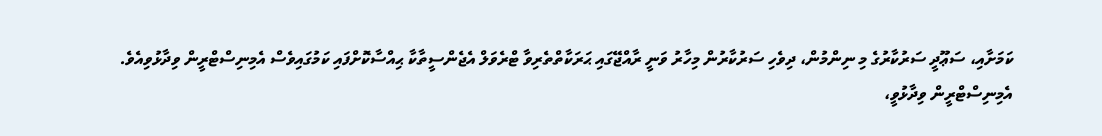ކަމަށާއި، ސަޢޫދީ ސަރުކާރުގެ މި ނިންމުން، ދިވެހި ސަރުކާރުން މިހާރު ވަނީ ރާއްޖޭގައި ޙަރަކާތްތެރިވާ ޓްރެވަލް އެޖެންސީތާކާ ޙިއްސާކޮށްފައި ކަމުގައިވެސް އެމިނިސްޓްރީން ވިދާޅުވިއެވެ.
އެމިނިސްޓްރީން ވިދާޅުވީ،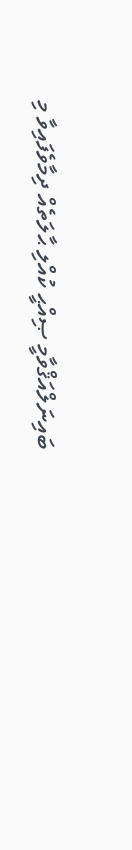ބައިނަލްއަޤްވާމީ ޞިއްޙީ ކުއްލި ޙާލަތެއް ދިމާވެފައިވާ މި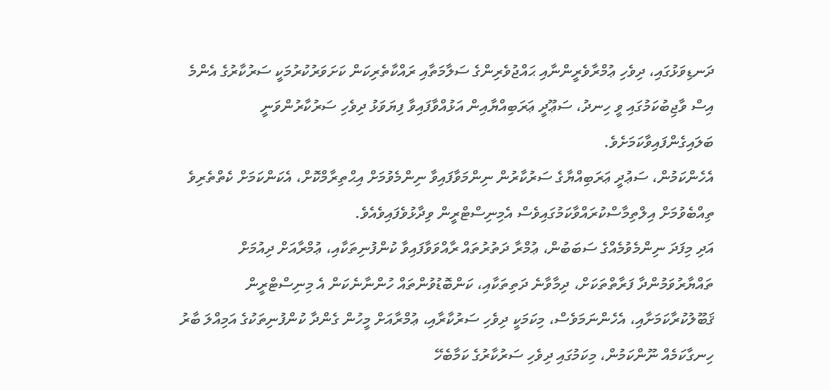ދަނޑިވަޅުގައި، ދިވެހި ޢުމްރާވެރީންނާއި ޙައްޖުވެރިންގެ ސަލާމަތާއި ރައްކާތެރިކަން ކަށަވަރުކުރުމަކީ ސަރުކާރުގެ އެންމެ އިސް ވާޖިބުކަމުގައި ވީ ހިނދު، ސަޢޫދީ ޢަރަބިއްޔާއިން އަޅުއްވާފައިވާ ފިޔަވަޅު ދިވެހި ސަރުކާރުންވަނީ ބަލައިގެންފައިވާކަމަށެވެ.
އެހެންކަމުން، ސަޢުދީ ޢަރަބިއްޔާގެ ސަރުކާރުން ނިންމަވާފައިވާ ނިންމެވުމަށް އިޙްތިރާމްކޮށް، އެކަންކަމަށް ކެތްތެރިވެ ތިއްބެވުމަށް އިލްތިމާސްކުރައްވާކަމުގައިވެސް އެމިނިސްޓްރީން ވިދާޅުވެފައިވެއެވެ.
އަދި މިފަދަ ނިންމެވުމެއްގެ ސަބަބުން، ޢުމްރާ ދަތުރުތައް ރާއްވަވާފައިވާ ކުންފުނިތަކާއި، ޢުމްރާއަށް ދިއުމަށް ތައްޔާރުވަމުންދާ ފަރާތްތަކަށް، ދިމާވާނެ ދަތިތަކާއި، ކަންބޮޑުވުންތައް ހުންނާނެކަން އެ މިނިސްޓްރީން ޤަބޫލުކުރާކަމަށާއި، އެހެންނަމަވެސް، މިކަމަކީ ދިވެހި ސަރުކާރާއި، ޢުމްރާއަށް މީހުން ގެންދާ ކުންފުނިތަކުގެ އަމިއްލަ ބާރު ހިނގާކަމެއް ނޫންކަމުން، މިކަމުގައި ދިވެހި ސަރުކާރުގެ ކަމާބެހޭ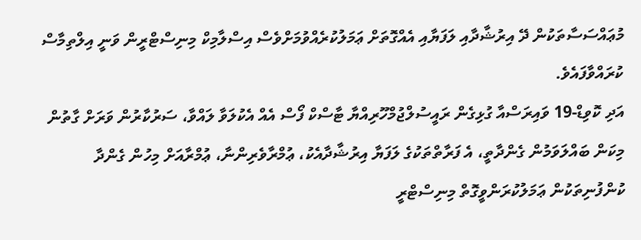މުޢައްސަސާތަކުން ދޭ އިރުޝާދާއި ލަފަޔާއި އެއްގޮތަށް ޢަމަލުކުރެއްވުމަށްވެސް އިސްލާމިކް މިނިސްޓްރީން ވަނީ އިލްތިމާސް ކުރައްވާފައެވެ.
އަދި ކޮވިޑް-19 ވައިރަސްއާ ގުޅިގެން ރައީސުލްޖުމްހޫރިއްޔާ ޓާސްކް ފޯސް އެއް އެކުލަވާ ލައްވާ، ސަރުކާރުން ވަރަށް ގާތުން މިކަން ބައްލަވަމުން ގެންދާތީ، އެ ފަރާތްތަކުގެ ލަފަޔާ އިރުޝާދާއެކު، ޢުމްރާވެރިންނާ، ޢުމްރާއަށް މިހުން ގެންދާ ކުންފުނިތަކުން ޢަމަލުކުރަންވީގޮތް މިނިސްޓްރީ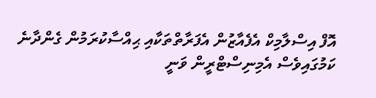އޮފް އިސްލާމިކް އެފެއާޒުން އެފަރާތްތަކާއި ޙިއްސާކުރަމުން ގެންދާނެ ކަމުގައިވެސް އެމިނިސްޓްރީން ވަނީ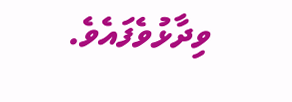ވިދާޅުވެފައެވެ.